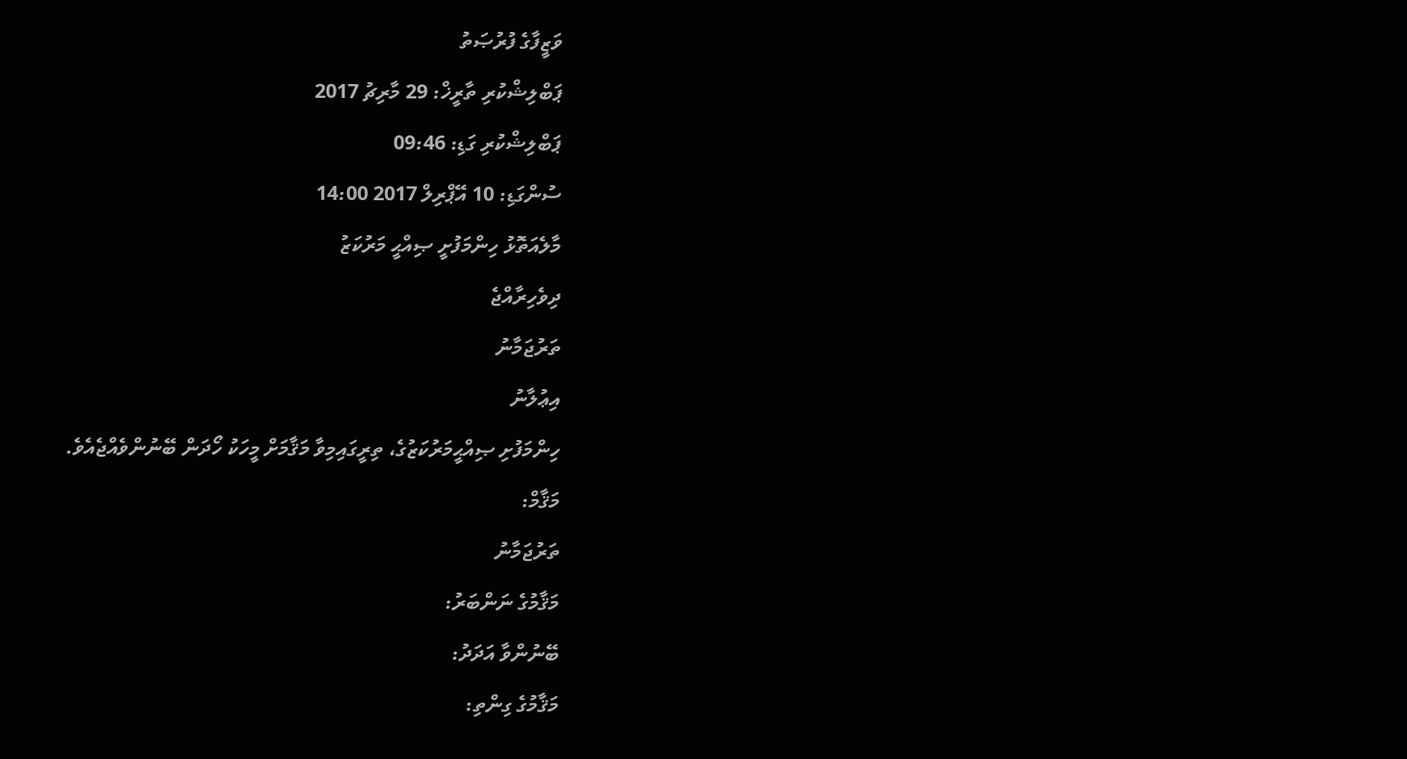ވަޒީފާގެ ފުރުޞަތު
ޕަބްލިޝްކުރި ތާރީޚް: 29 މާރިޗު 2017
ޕަބްލިޝްކުރި ގަޑި: 09:46
ސުންގަޑި: 10 އޭޕްރިލް 2017 14:00
މާލެއަތޮޅު ހިންމަފުށީ ޞިއްޙީ މަރުކަޒު
ދިވެހިރާއްޖެ
ތަރުޖަމާނު
އިޢުލާނު
ހިންމަފުށި ޞިއްޙީމަރުކަޒުގެ، ތިރީގައިމިވާ މަޤާމަށް މީހަކު ހޯދަން ބޭނުންވެއްޖެއެވެ.
މަޤާމް:
ތަރުޖަމާނު
މަޤާމުގެ ނަންބަރު:
ބޭނުންވާ އަދަދު:
މަޤާމުގެ ގިންތި: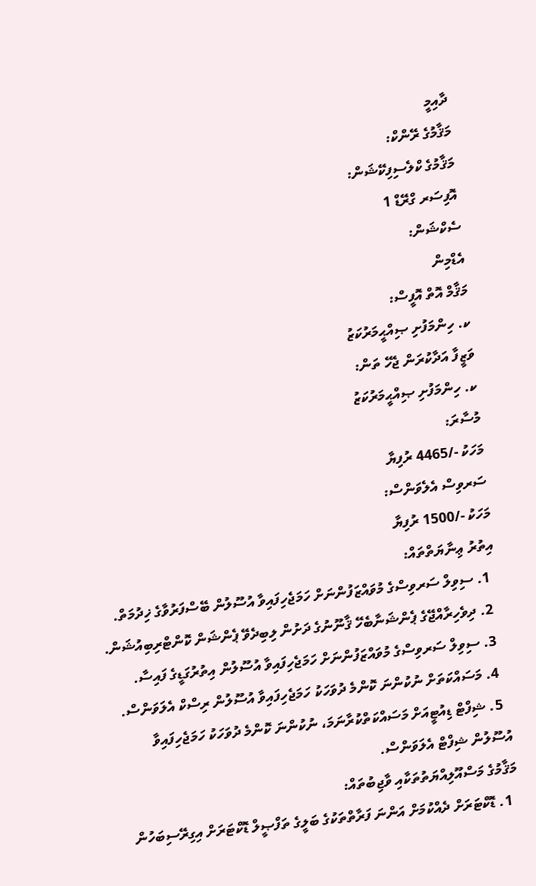ދާއިމީ
މަޤާމުގެ ރޭންކް:
މަޤާމުގެ ކްލެސިފިކޭޝަން:
އޮފިސަރ ގްރޭޑް 1
ސެކްޝަން:
އެޑްމިން
މަޤާމް އޮތް އޮފީސް:
ކ. ހިންމަފުށި ޞިއްޙީމަރުކަޒު
ވަޒީފާ އަދާކުރަން ޖެހޭ ތަން:
ކ. ހިންމަފުށި ޞިއްޙީމަރުކަޒު
މުސާރަ:
މަހަކު -/4465 ރުފިޔާ
ސަރވިސް އެލެވަންސް:
މަހަކު -/1500 ރުފިޔާ
އިތުރު ޢިނާޔަތްތައް:
  1. ސިވިލް ސަރވިސްގެ މުވައްޒަފުންނަށް ހަމަޖެހިފައިވާ އުސޫލުން ބޭސްފަރުވާގެ ޚިދުމަތް.
  2. ދިވެހިރާއްޖޭގެ ޕެންޝަނާބެހޭ ޤާނޫނުގެ ދަށުން ލިބިދެވޭ ޕެންޝަން ކޮންޓްރިބިއުޝަން.
  3. ސިވިލް ސަރވިސްގެ މުވައްޒަފުންނަށް ހަމަޖެހިފައިވާ އުސޫލުން އިތުރުގަޑީގެ ފައިސާ.
  4. މަސައްކަތަށް ނުކުންނަ ކޮންމެ ދުވަހަކު ހަމަޖެހިފައިވާ އުސޫލުން ރިސްކް އެލަވަންސް.
  5. ޝިފްޓް ޑިއުޓީއަށް މަސައްކަތްކުރާނަމަ، ނުކުންނަ ކޮންމެ ދުވަހަކު ހަމަޖެހިފައިވާ އުސޫލުން ޝިފްޓް އެލަވަންސް.
މަޤާމުގެ މަސްއޫލިއްޔަތުތަކާއި ވާޖިބުތައް:
  1. ޑޮކްޓަރަށް ދެއްކުމަށް އަންނަ ފަރާތްތަކުގެ ބަލީގެ ތަފްޞީލް ޑޮކްޓަރަށް އިގިރޭސިބަހުން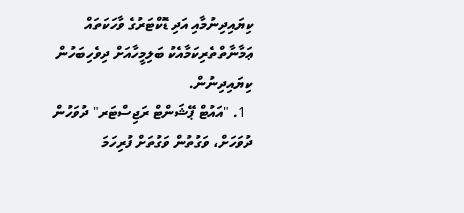ކިޔައިދިނުމާއި އަދި ޑޮކްޓަރުގެ ވާހަކަތައް ޢަމާނާތްތެރިކަމާއެކު ބަލިމީހާއަށް ދިވެހިބަހުން ކިޔައިދިނުން.
  1. "އައުޓް ޕޭޝަންޓް ރަޖިސްޓަރ" ދުވަހުން ދުވަހަށް، ވަގުތުން ވަގުތަށް ފުރިހަމަ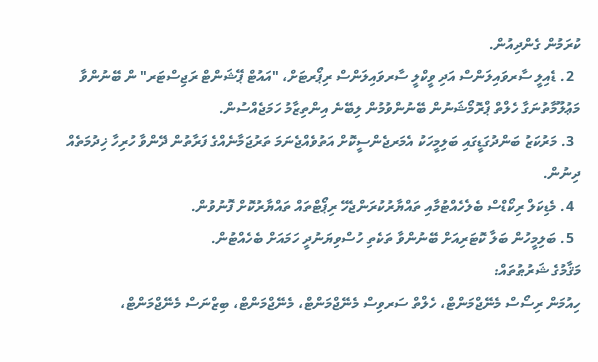ކުރަމުން ގެންދިއުން.
  2. ޑެއިލީ ސާރވައިލަންސް އަދި ވީކްލީ ސާރވައިލަންސް ރިޕޯރޓަށް، "އައުޓް ޕޭޝަންޓް ރަޖިސްޓަރ" ން ބޭނުންވާ މަޢުލޫމާތުނަގާ ހެލްތް ޕްރޮމޯޝަނުން ބޭނުންވުމުން ލިބޭނެ އިންތިޒާމު ހަމަޖެއްސުން.
  3. މަރުކަޒު ބަންދުގަޑީގައި ބަލިމީހަކު އެމަރޖެންސީކޮށް އަތުވެއްޖެނަމަ ތަރުޖަމާނެއްގެ ފަރާތުން ދޭންވާ ހުރިހާ ޚިދުމަތެއް ދިނުން.
  4. މެޑިކަލް ރިކޯޑްސް ބެލެހެއްޓުމާއި ތައްޔާރުކުރަންޖެހޭ ރިޕޯޓްތައް ތައްޔާރުކޮށް ފޮނުވުން.
  5. ބަލިމީހުން ބަލާ ކޮޓަރިއަށް ބޭނުންވާ ތަކެތި ހުސްވިޔަނުދީ ހަމައަށް ބެހެއްޓުން.
މަޤާމުގެ ޝަރުޠުތައް:
ހިއުމަން ރިސޯސް މެނޭޖްމަންޓް، ހެލްތް ސަރވިސް މެނޭޖްމަންޓް، މެނޭޖްމަންޓް، ބިޒްނަސް މެނޭޖްމަންޓް،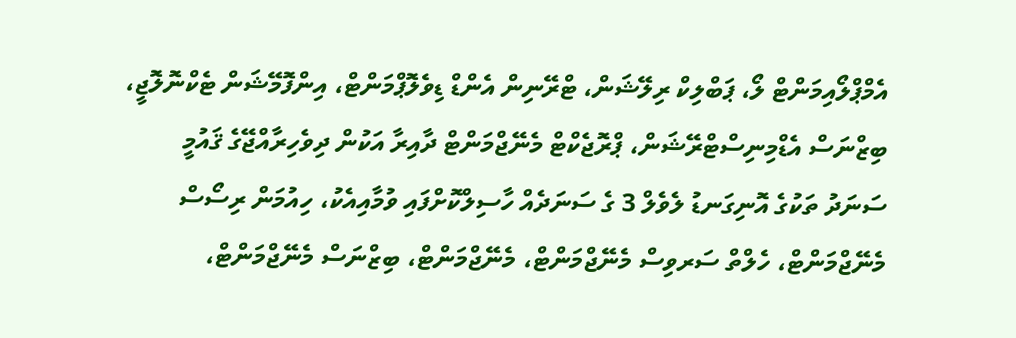އެމްޕްލޯއިމަންޓް ލޯ، ޕަބްލިކް ރިލޭޝަން، ޓްރޭނިން އެންޑް ޑިވެލޮޕްމަންޓް، އިންފޮމޭޝަން ޓެކްނޮލޮޖީ، ބިޒްނަސް އެޑްމިނިސްޓްރޭޝަން، ޕްރޮޖެކްޓް މެނޭޖްމަންޓް ދާއިރާ އަކުން ދިވެހިރާއްޖޭގެ ޤައުމީ ސަނަދު ތަކުގެ އޮނިގަނޑު ލެވެލް 3 ގެ ސަނަދެއް ހާސިލްކޮށްފައި ވުމާއިއެކު، ހިއުމަން ރިސޯސް މެނޭޖްމަންޓް، ހެލްތް ސަރވިސް މެނޭޖްމަންޓް، މެނޭޖްމަންޓް، ބިޒްނަސް މެނޭޖްމަންޓް،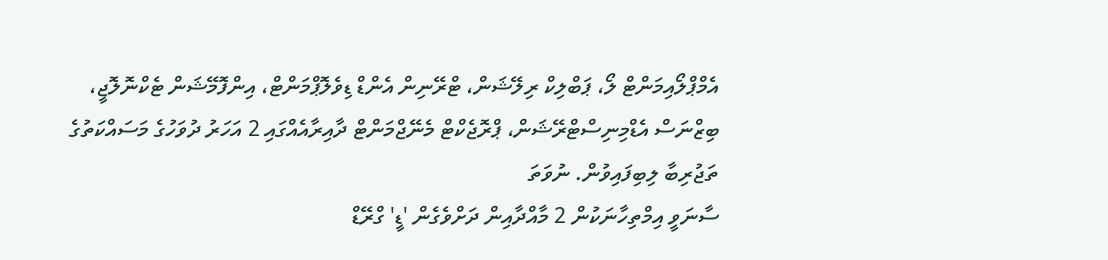އެމްޕްލޯއިމަންޓް ލޯ، ޕަބްލިކް ރިލޭޝަން، ޓްރޭނިން އެންޑް ޑިވެލޮޕްމަންޓް، އިންފޮމޭޝަން ޓެކްނޮލޮޖީ، ބިޒްނަސް އެޑްމިނިސްޓްރޭޝަން، ޕްރޮޖެކްޓް މެނޭޖްމަންޓް ދާއިރާއެއްގައި 2 އަހަރު ދުވަހުގެ މަސައްކަތުގެ ތަޖުރިބާ ލިބިފައިވުން. ނުވަތަ
ސާނަވީ އިމްތިހާނަކުން 2 މާއްދާއިން ދަށްވެގެން 'ޑީ' ގްރޭޑް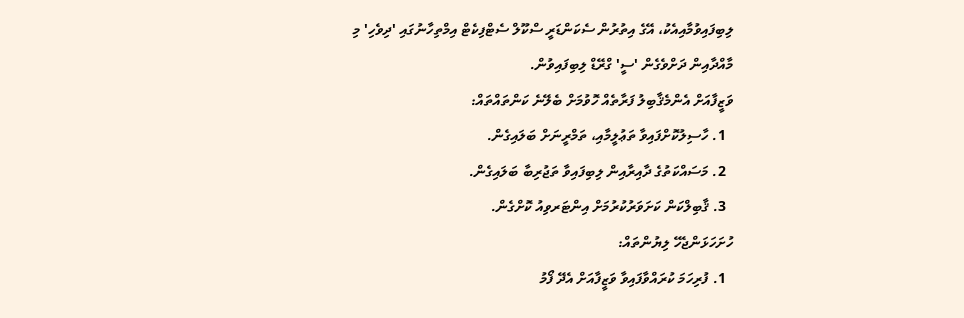ލިބިފައިވުމާއިއެކު، އޭގެ އިތުރުން ސެކަންޑަރީ ސްކޫލް ސެޓްފިކެޓް އިމްތިހާނުގައި 'ދިވެހި' މި މާއްދާއިން ދަށްވެގެން 'ސީ' ގްރޭޑް ލިބިފައިވުން.
ވަޒީފާއަށް އެންމެޤާބިލު ފަރާތެއް ހޮވުމަށް ބެލޭނެ ކަންތައްތައް:
  1. ހާސިލުކޮށްފައިވާ ތަޢުލީމާއި، ތަމްރީނަށް ބަލައިގެން.
  2. މަސައްކަތުގެ ދާއިރާއިން ލިބިފައިވާ ތަޖުރިބާ ބަލައިގެން.
  3. ޤާބިލްކަން ކަށަވަރުކުރުމަށް އިންޓަރވިއު ކޮށްގެން.
ހުށަހަޅަންޖެހޭ ލިޔުންތައް:
  1. ފުރިހަމަ ކުރައްވާފައިވާ ވަޒީފާއަށް އެދޭ ފޯމު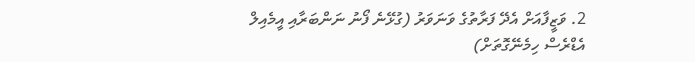2. ވަޒީފާއަށް އެދޭ ފަރާތުގެ ވަނަވަރު (ގުޅޭނެ ފޯނު ނަންބަރާއި އީމެއިލް އެޑްރެސް ހިމެނޭގޮތަށް)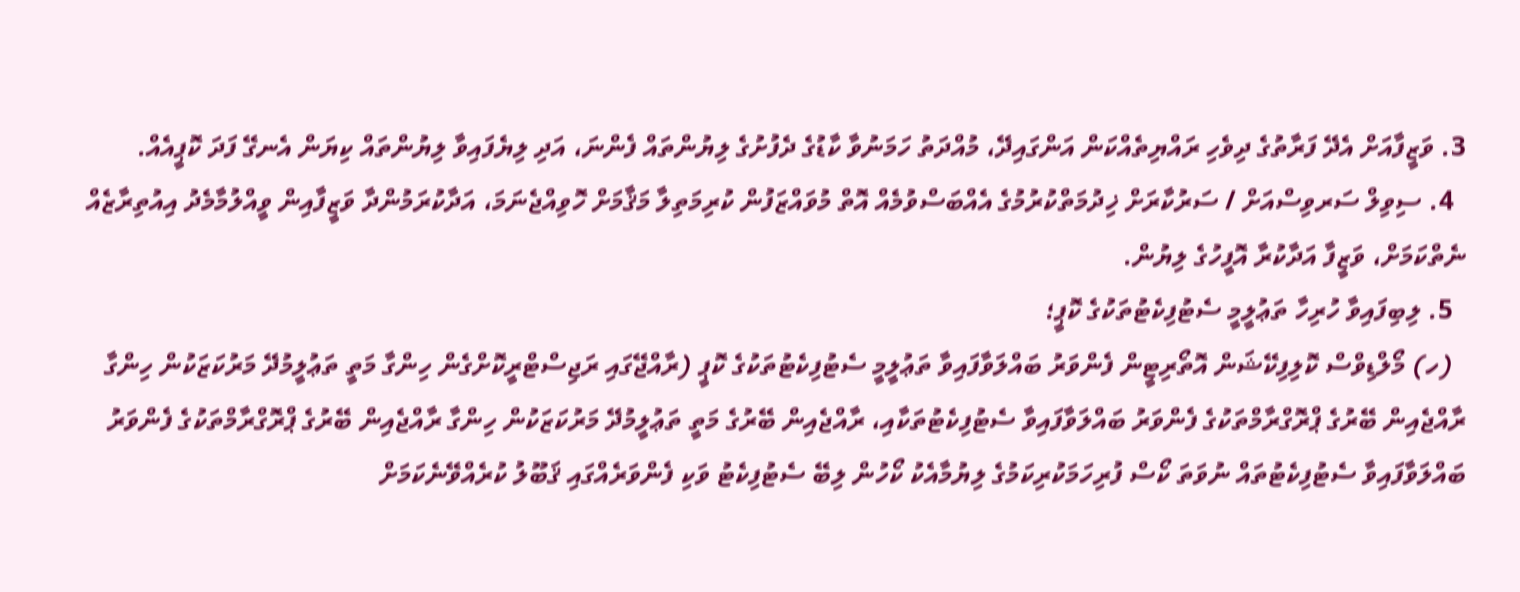3. ވަޒީފާއަށް އެދޭ ފަރާތުގެ ދިވެހި ރައްޔިތެއްކަން އަންގައިދޭ، މުއްދަތު ހަމަނުވާ ކާޑުގެ ދެފުށުގެ ލިޔުންތައް ފެންނަ، އަދި ލިޔެފައިވާ ލިޔުންތައް ކިޔަން އެނގޭ ފަދަ ކޮޕީއެއް.
  4. ސިވިލް ސަރވިސްއަށް / ސަރުކާރަށް ޚިދުމަތްކުރުމުގެ އެއްބަސްވުމެއް އޮތް މުވައްޒަފުން ކުރިމަތިލާ މަޤާމަށް ހޮވިއްޖެނަމަ، އަދާކުރަމުންދާ ވަޒީފާއިން ވީއްލުމާމެދު އިއުތިރާޒެއް ނެތްކަމަށް، ވަޒީފާ އަދާކުރާ އޮފީހުގެ ލިޔުން.
  5. ލިބިފައިވާ ހުރިހާ ތަޢުލީމީ ސެޓުފިކެޓުތަކުގެ ކޮޕީ؛
  (ހ) މޯލްޑިވްސް ކޮލިފިކޭޝަން އޮތޯރިޓީން ފެންވަރު ބައްލަވާފައިވާ ތަޢުލީމީ ސެޓުފިކެޓުތަކުގެ ކޮޕީ (ރާއްޖޭގައި ރަޖިސްޓްރީކޮށްގެން ހިންގާ މަތީ ތަޢުލީމުދޭ މަރުކަޒަކުން ހިންގާ ރާއްޖެއިން ބޭރުގެ ޕްރޮގްރާމްތަކުގެ ފެންވަރު ބައްލަވާފައިވާ ސެޓުފިކެޓުތަކާއި، ރާއްޖެއިން ބޭރުގެ މަތީ ތަޢުލީމުދޭ މަރުކަޒަކުން ހިންގާ ރާއްޖެއިން ބޭރުގެ ޕްރޮގްރާމްތަކުގެ ފެންވަރު ބައްލަވާފައިވާ ސެޓުފިކެޓުތައް ނުވަތަ ކޯސް ފުރިހަމަކުރިކަމުގެ ލިޔުމާއެކު ކޯހުން ލިބޭ ސެޓުފިކެޓު ވަކި ފެންވަރެއްގައި ޤަބޫލު ކުރެއްވޭނެކަމަށް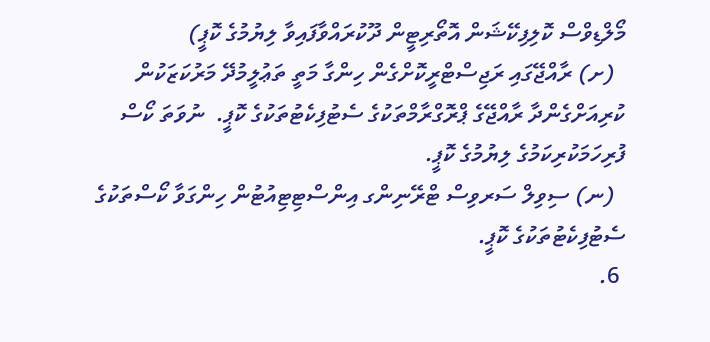މޯލްޑިވްސް ކޮލިފިކޭޝަން އޮތޯރިޓީން ދޫކުރައްވާފައިވާ ލިޔުމުގެ ކޮޕީ)
  (ށ) ރާއްޖޭގައި ރަޖިސްޓްރީކޮށްގެން ހިންގާ މަތީ ތަޢުލީމުދޭ މަރުކަޒަކުން ކުރިއަށްގެންދާ ރާއްޖޭގެ ޕްރޮގްރާމްތަކުގެ ސެޓުފިކެޓުތަކުގެ ކޮޕީ.  ނުވަތަ ކޯސް ފުރިހަމަކުރިކަމުގެ ލިޔުމުގެ ކޮޕީ.
  (ނ) ސިވިލް ސަރވިސް ޓްރޭނިންގ އިންސްޓިޓިއުޓުން ހިންގަވާ ކޯސްތަކުގެ ސެޓުފިކެޓުތަކުގެ ކޮޕީ.
 6.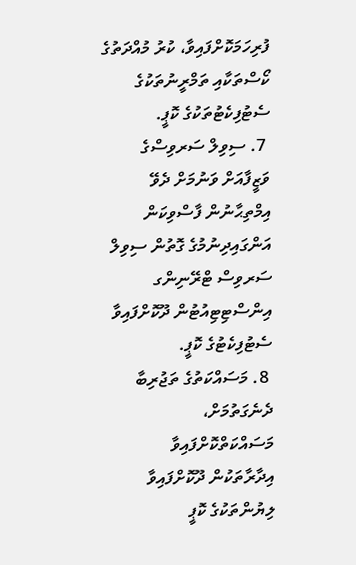ފުރިހަމަކޮށްފައިވާ، ކުރު މުއްދަތުގެ ކޯސްތަކާއި ތަމްރީނުތަކުގެ ސެޓުފިކެޓުތަކުގެ ކޮޕީ.
 7. ސިވިލް ސަރވިސްގެ ވަޒީފާއަށް ވަނުމަށް ދެވޭ އިމްތިޙާނުން ފާސްވިކަން އަންގައިދިނުމުގެ ގޮތުން ސިވިލް ސަރވިސް ޓްރޭނިންގ އިންސްޓިޓިއުޓުން ދޫކޮށްފައިވާ ސެޓުފިކެޓުގެ ކޮޕީ.
 8. މަސައްކަތުގެ ތަޖުރިބާ ދެނެގަތުމަށް، މަސައްކަތްކޮށްފައިވާ އިދާރާތަކުން ދޫކޮށްފައިވާ
ލިޔުންތަކުގެ ކޮޕީ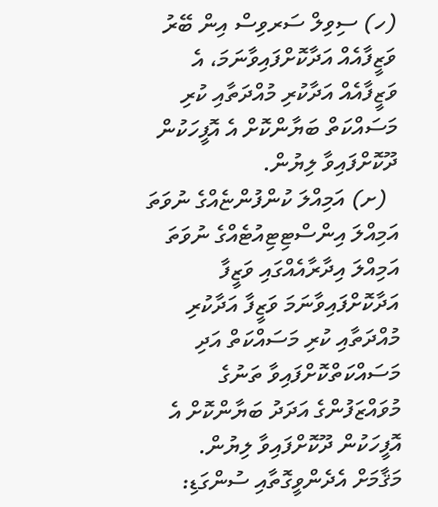(ހ) ސިވިލް ސަރވިސް އިން ބޭރު ވަޒީފާއެއް އަދާކޮށްފައިވާނަމަ، އެ ވަޒީފާއެއް އަދާކުރި މުއްދަތާއި ކުރި މަސައްކަތް ބަޔާންކޮށް އެ އޮފީހަކުން ދޫކޮށްފައިވާ ލިޔުން.
  (ށ) އަމިއްލަ ކުންފުންޏެއްގެ ނުވަތަ އަމިއްލަ އިންސްޓިޓިއުޓެއްގެ ނުވަތަ އަމިއްލަ އިދާރާއެއްގައި ވަޒީފާ އަދާކޮށްފައިވާނަމަ ވަޒީފާ އަދާކުރި މުއްދަތާއި ކުރި މަސައްކަތް އަދި މަސައްކަތްކޮށްފައިވާ ތަނުގެ މުވައްޒަފުންގެ އަދަދު ބަޔާންކޮށް އެ އޮފީހަކުން ދޫކޮށްފައިވާ ލިޔުން.
މަޤާމަށް އެދެންވީގޮތާއި ސުންގަޑި: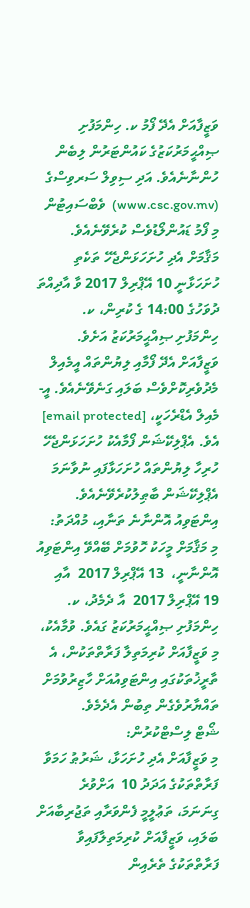ވަޒީފާއަށް އެދޭ ފޯމު ކ. ހިންމަފުށި ޞިއްޙީމަރުކަޒުގެ ކައުންޓަރުން ލިބެން ހުންނާނެއެވެ. އަދި ސިވިލް ސަރވިސްގެ (www.csc.gov.mv)  ވެބްސައިޓުން މި ފޯމު ޑައުންލޯޑުވެސް ކުރެވޭނެއެވެ. މަޤާމަށް އެދި ހުށަހަޅަންޖެހޭ ތަކެތި ހުށަހަޅާނީ 10 އޭޕްރިލް 2017 ވާ އާދިއްތަ ދުވަހުގެ 14:00 ގެ ކުރިން، ކ. ހިންމަފުށި ޞިއްޙީމަރުކަޒު އަށެވެ. ވަޒީފާއަށް އެދޭ ފޯމާއި ލިޔުންތައް އީމެއިލް މެދުވެރިކޮށްވެސް ބަލައި ގަނެވޭނެއެވެ. އީ-މެއިލް އެޑްރެހަކީ، [email protected]  އެވެ. އެޕްލިކޭޝަން ފޯމާއެކު ހުށަހަޅަންޖެހޭ ހުރިހާ ލިޔުންތައް ހުށަހަޅާފައި ނުވާނަމަ އެޕްލިކޭޝަން ބާޠިލުކުރެވޭނެއެވެ.
އިންޓަވިއު އޮންނާނެ ތަނާއި، މުއްދަތު:
މި މަޤާމަށް މީހަކު ހޮވުމަށް ބޭއްވޭ އިންޓަވިއު އޮންނާނީ،  13 އޭޕްރިލް 2017  އާއި 19 އޭޕްރިލް 2017  އާ ދެމެދު، ކ. ހިންމަފުށި ޞިއްޙީމަރުކަޒު ގައެވެ. ވުމާއެކު، މި ވަޒީފާއަށް ކުރިމަތިލާ ފަރާތްތަކުން، އެ ތާރީޚުތަކުގައި އިންޓަވިއުއަށް ހާޒިރުވުމަށް ތައްޔާރުވެގެން ތިބުން އެދެމެވެ.
ޝޯޓް ލިސްޓްކުރުން:
މި ވަޒީފާއަށް އެދި ހުށަހަޅާ، ޝަރުޠު ހަމަވާ ފަރާތްތަކުގެ އަދަދު 10  އަށްވުރެ ގިނަނަމަ، ތަޢުލީމީ ފެންވަރާއި ތަޖުރިބާއަށް ބަލައި، ވަޒީފާއަށް ކުރިމަތިލާފައިވާ ފަރާތްތަކުގެ ތެރެއިން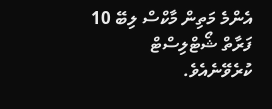އެންމެ މަތިން މާކްސް ލިބޭ 10 ފަރާތް ޝޯޓްލިސްޓް ކުރެވޭނެއެވެ.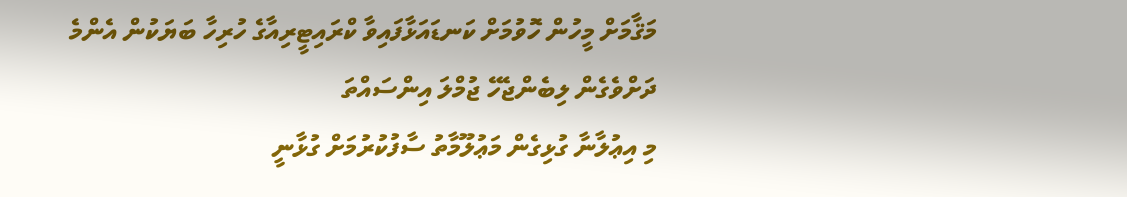މަޤާމަށް މީހުން ހޮވުމަށް ކަނޑައަޅާފައިވާ ކްރައިޓީރިއާގެ ހުރިހާ ބަޔަކުން އެންމެ ދަށްވެގެން ލިބެންޖެހޭ ޖުމްލަ އިންސައްތަ
މި އިޢުލާނާ ގުޅިގެން މަޢުލޫމާތު ސާފުކުރުމަށް ގުޅާނީ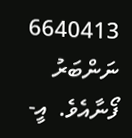6640413 ނަންބަރު ފޯނާއެވެ.  އީ-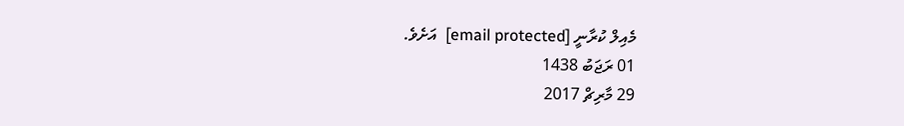މެއިލް ކުރާނީ [email protected]  އަށެވެ.
01 ރަޖަބު 1438
29 މާރިޗް 2017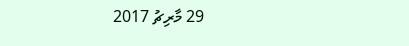29 މާރިޗު 2017